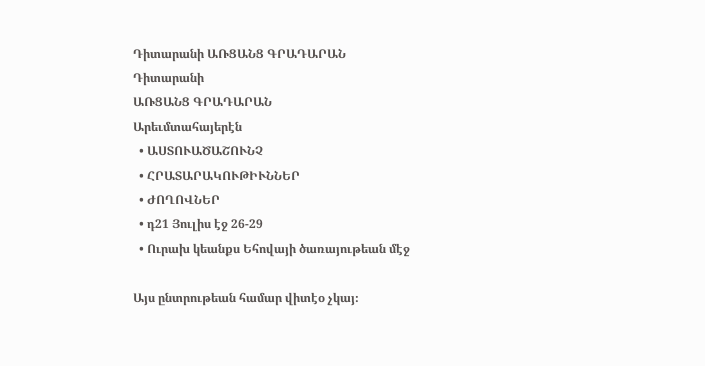Դիտարանի ԱՌՑԱՆՑ ԳՐԱԴԱՐԱՆ
Դիտարանի
ԱՌՑԱՆՑ ԳՐԱԴԱՐԱՆ
Արեւմտահայերէն
  • ԱՍՏՈՒԱԾԱՇՈՒՆՉ
  • ՀՐԱՏԱՐԱԿՈՒԹԻՒՆՆԵՐ
  • ԺՈՂՈՎՆԵՐ
  • դ21 Յուլիս էջ 26-29
  • Ուրախ կեանքս Եհովայի ծառայութեան մէջ

Այս ընտրութեան համար վիտէօ չկայ։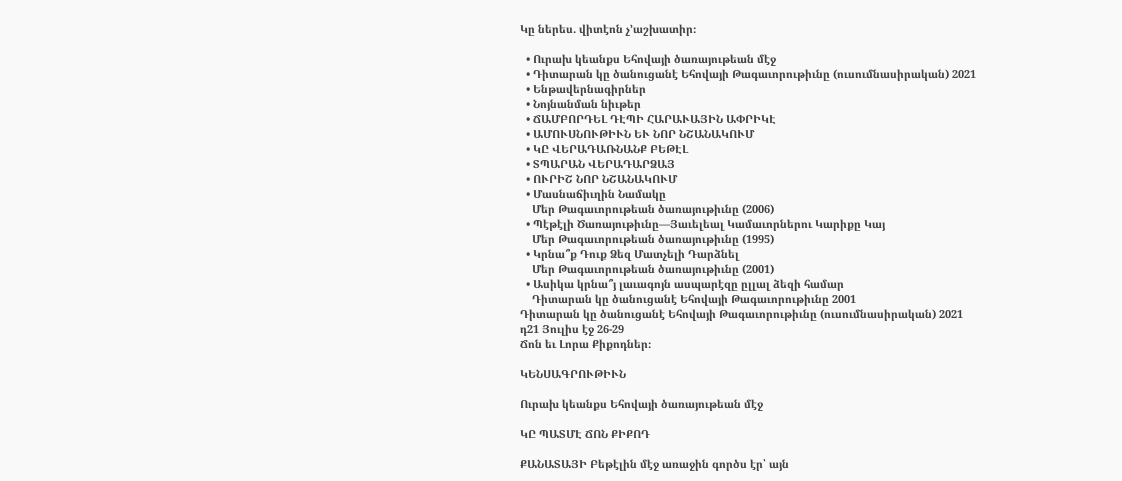Կը ներես. վիտէոն չ’աշխատիր։

  • Ուրախ կեանքս Եհովայի ծառայութեան մէջ
  • Դիտարան կը ծանուցանէ Եհովայի Թագաւորութիւնը (ուսումնասիրական) 2021
  • Ենթավերնագիրներ
  • Նոյնանման նիւթեր
  • ՃԱՄԲՈՐԴԵԼ ԴԷՊԻ ՀԱՐԱՒԱՅԻՆ ԱՓՐԻԿԷ
  • ԱՄՈՒՍՆՈՒԹԻՒՆ ԵՒ ՆՈՐ ՆՇԱՆԱԿՈՒՄ
  • ԿԸ ՎԵՐԱԴԱՌՆԱՆՔ ԲԵԹԷԼ
  • ՏՊԱՐԱՆ ՎԵՐԱԴԱՐՁԱՅ
  • ՈՒՐԻՇ ՆՈՐ ՆՇԱՆԱԿՈՒՄ
  • Մասնաճիւղին Նամակը
    Մեր Թագաւորութեան ծառայութիւնը (2006)
  • Պէթէլի Ծառայութիւնը—Յաւելեալ Կամաւորներու Կարիքը Կայ
    Մեր Թագաւորութեան ծառայութիւնը (1995)
  • Կրնա՞ք Դուք Ձեզ Մատչելի Դարձնել
    Մեր Թագաւորութեան ծառայութիւնը (2001)
  • Ասիկա կրնա՞յ լաւագոյն ասպարէզը ըլլալ ձեզի համար
    Դիտարան կը ծանուցանէ Եհովայի Թագաւորութիւնը 2001
Դիտարան կը ծանուցանէ Եհովայի Թագաւորութիւնը (ուսումնասիրական) 2021
դ21 Յուլիս էջ 26-29
Ճոն եւ Լորա Քիքոդներ։

ԿԵՆՍԱԳՐՈՒԹԻՒՆ

Ուրախ կեանքս Եհովայի ծառայութեան մէջ

ԿԸ ՊԱՏՄԷ ՃՈՆ ՔԻՔՈԴ

ՔԱՆԱՏԱՅԻ Բեթէլին մէջ առաջին գործս էր՝ այն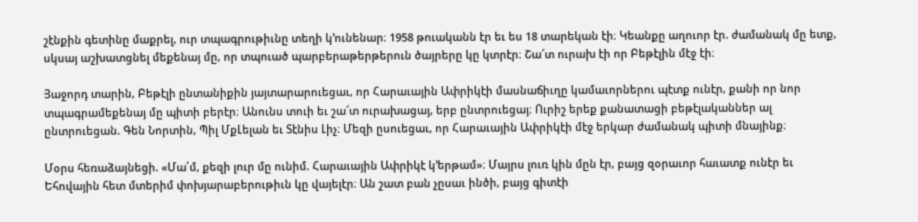շէնքին գետինը մաքրել, ուր տպագրութիւնը տեղի կ’ունենար։ 1958 թուականն էր եւ ես 18 տարեկան էի։ Կեանքը աղուոր էր. ժամանակ մը ետք, սկսայ աշխատցնել մեքենայ մը, որ տպուած պարբերաթերթերուն ծայրերը կը կտրէր։ Շա՜տ ուրախ էի որ Բեթէլին մէջ էի։

Յաջորդ տարին, Բեթէլի ընտանիքին յայտարարուեցաւ, որ Հարաւային Ափրիկէի մասնաճիւղը կամաւորներու պէտք ունէր, քանի որ նոր տպագրամեքենայ մը պիտի բերէր։ Անունս տուի եւ շա՜տ ուրախացայ, երբ ընտրուեցայ։ Ուրիշ երեք քանատացի բեթէլականներ ալ ընտրուեցան. Գեն Նորտին, Պիլ ՄքԼելան եւ Տէնիս Լիչ։ Մեզի ըսուեցաւ, որ Հարաւային Ափրիկէի մէջ երկար ժամանակ պիտի մնայինք։

Մօրս հեռաձայնեցի. «Մա՛մ, քեզի լուր մը ունիմ. Հարաւային Ափրիկէ կ’երթամ»։ Մայրս լուռ կին մըն էր, բայց զօրաւոր հաւատք ունէր եւ Եհովային հետ մտերիմ փոխյարաբերութիւն կը վայելէր։ Ան շատ բան չըսաւ ինծի, բայց գիտէի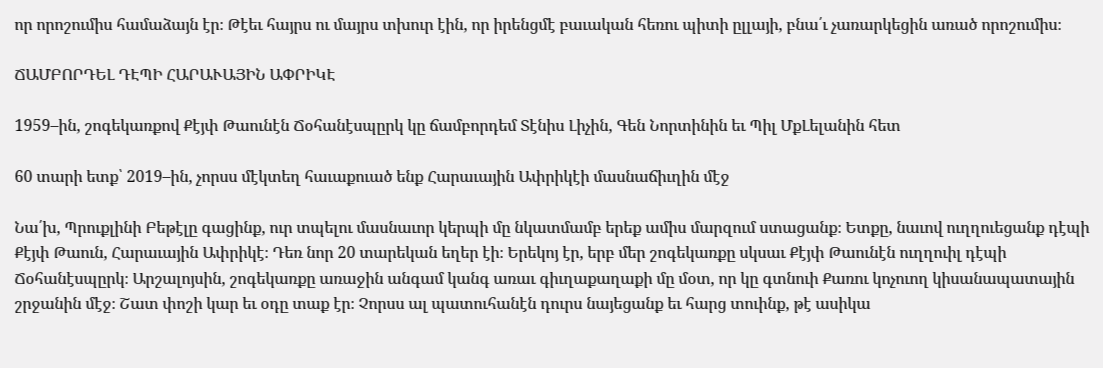որ որոշումիս համաձայն էր։ Թէեւ հայրս ու մայրս տխուր էին, որ իրենցմէ բաւական հեռու պիտի ըլլայի, բնա՛ւ չառարկեցին առած որոշումիս։

ՃԱՄԲՈՐԴԵԼ ԴԷՊԻ ՀԱՐԱՒԱՅԻՆ ԱՓՐԻԿԷ

1959–ին, շոգեկառքով Քէյփ Թաունէն Ճօհանէսպըրկ կը ճամբորդեմ Տէնիս Լիչին, Գեն Նորտինին եւ Պիլ ՄքԼելանին հետ

60 տարի ետք՝ 2019–ին, չորսս մէկտեղ հաւաքուած ենք Հարաւային Ափրիկէի մասնաճիւղին մէջ

Նա՛խ, Պրուքլինի Բեթէլը գացինք, ուր տպելու մասնաւոր կերպի մը նկատմամբ երեք ամիս մարզում ստացանք։ Ետքը, նաւով ուղղուեցանք դէպի Քէյփ Թաուն, Հարաւային Ափրիկէ։ Դեռ նոր 20 տարեկան եղեր էի։ Երեկոյ էր, երբ մեր շոգեկառքը սկսաւ Քէյփ Թաունէն ուղղուիլ դէպի Ճօհանէսպըրկ։ Արշալոյսին, շոգեկառքը առաջին անգամ կանգ առաւ գիւղաքաղաքի մը մօտ, որ կը գտնուի Քառու կոչուող կիսանապատային շրջանին մէջ։ Շատ փոշի կար եւ օդը տաք էր։ Չորսս ալ պատուհանէն դուրս նայեցանք եւ հարց տուինք, թէ ասիկա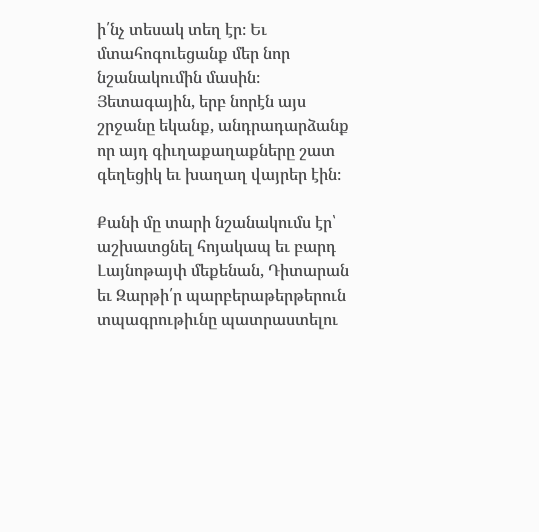ի՛նչ տեսակ տեղ էր։ Եւ մտահոգուեցանք մեր նոր նշանակումին մասին։ Յետագային, երբ նորէն այս շրջանը եկանք, անդրադարձանք որ այդ գիւղաքաղաքները շատ գեղեցիկ եւ խաղաղ վայրեր էին։

Քանի մը տարի նշանակումս էր՝ աշխատցնել հոյակապ եւ բարդ Լայնոթայփ մեքենան, Դիտարան եւ Զարթի՛ր պարբերաթերթերուն տպագրութիւնը պատրաստելու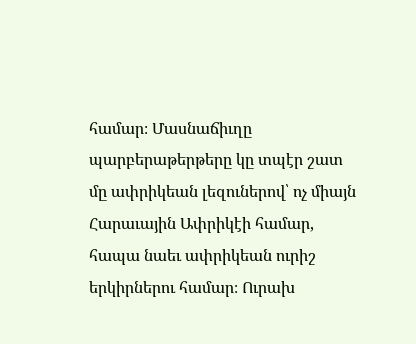համար։ Մասնաճիւղը պարբերաթերթերը կը տպէր շատ մը ափրիկեան լեզուներով՝ ոչ միայն Հարաւային Ափրիկէի համար, հապա նաեւ ափրիկեան ուրիշ երկիրներու համար։ Ուրախ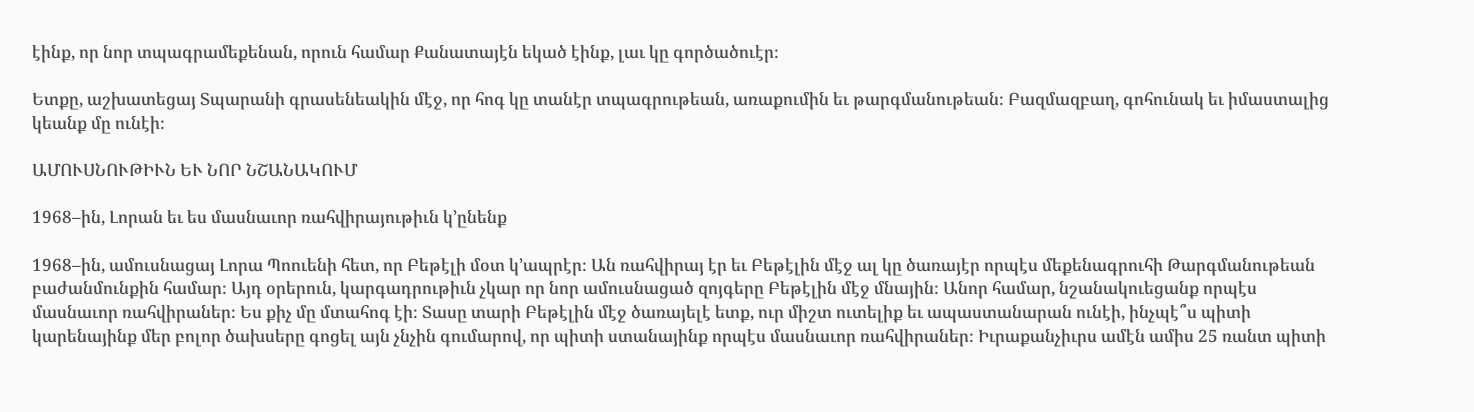էինք, որ նոր տպագրամեքենան, որուն համար Քանատայէն եկած էինք, լաւ կը գործածուէր։

Ետքը, աշխատեցայ Տպարանի գրասենեակին մէջ, որ հոգ կը տանէր տպագրութեան, առաքումին եւ թարգմանութեան։ Բազմազբաղ, գոհունակ եւ իմաստալից կեանք մը ունէի։

ԱՄՈՒՍՆՈՒԹԻՒՆ ԵՒ ՆՈՐ ՆՇԱՆԱԿՈՒՄ

1968–ին, Լորան եւ ես մասնաւոր ռահվիրայութիւն կ’ընենք

1968–ին, ամուսնացայ Լորա Պոուենի հետ, որ Բեթէլի մօտ կ’ապրէր։ Ան ռահվիրայ էր եւ Բեթէլին մէջ ալ կը ծառայէր որպէս մեքենագրուհի Թարգմանութեան բաժանմունքին համար։ Այդ օրերուն, կարգադրութիւն չկար որ նոր ամուսնացած զոյգերը Բեթէլին մէջ մնային։ Անոր համար, նշանակուեցանք որպէս մասնաւոր ռահվիրաներ։ Ես քիչ մը մտահոգ էի։ Տասը տարի Բեթէլին մէջ ծառայելէ ետք, ուր միշտ ուտելիք եւ ապաստանարան ունէի, ինչպէ՞ս պիտի կարենայինք մեր բոլոր ծախսերը գոցել այն չնչին գումարով, որ պիտի ստանայինք որպէս մասնաւոր ռահվիրաներ։ Իւրաքանչիւրս ամէն ամիս 25 ռանտ պիտի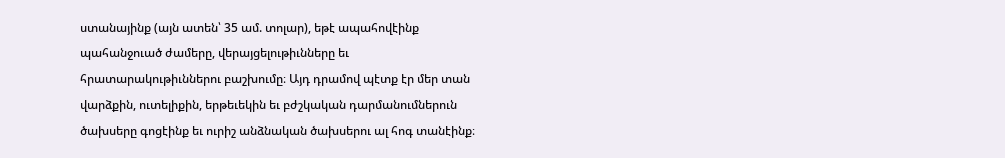ստանայինք (այն ատեն՝ 35 ամ. տոլար), եթէ ապահովէինք պահանջուած ժամերը, վերայցելութիւնները եւ հրատարակութիւններու բաշխումը։ Այդ դրամով պէտք էր մեր տան վարձքին, ուտելիքին, երթեւեկին եւ բժշկական դարմանումներուն ծախսերը գոցէինք եւ ուրիշ անձնական ծախսերու ալ հոգ տանէինք։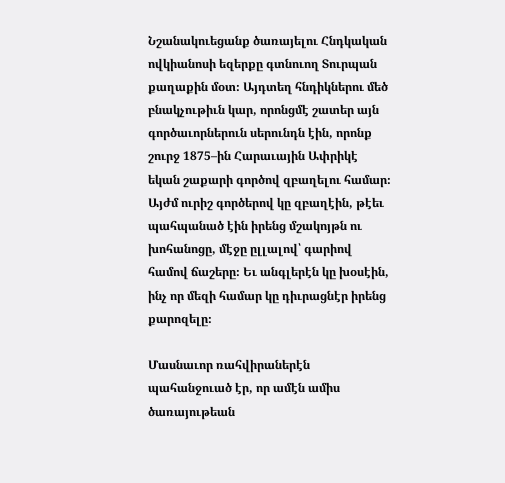Նշանակուեցանք ծառայելու Հնդկական ովկիանոսի եզերքը գտնուող Տուրպան քաղաքին մօտ։ Այդտեղ հնդիկներու մեծ բնակչութիւն կար, որոնցմէ շատեր այն գործաւորներուն սերունդն էին, որոնք շուրջ 1875–ին Հարաւային Ափրիկէ եկան շաքարի գործով զբաղելու համար։ Այժմ ուրիշ գործերով կը զբաղէին, թէեւ պահպանած էին իրենց մշակոյթն ու խոհանոցը, մէջը ըլլալով՝ գարիով համով ճաշերը։ Եւ անգլերէն կը խօսէին, ինչ որ մեզի համար կը դիւրացնէր իրենց քարոզելը։

Մասնաւոր ռահվիրաներէն պահանջուած էր, որ ամէն ամիս ծառայութեան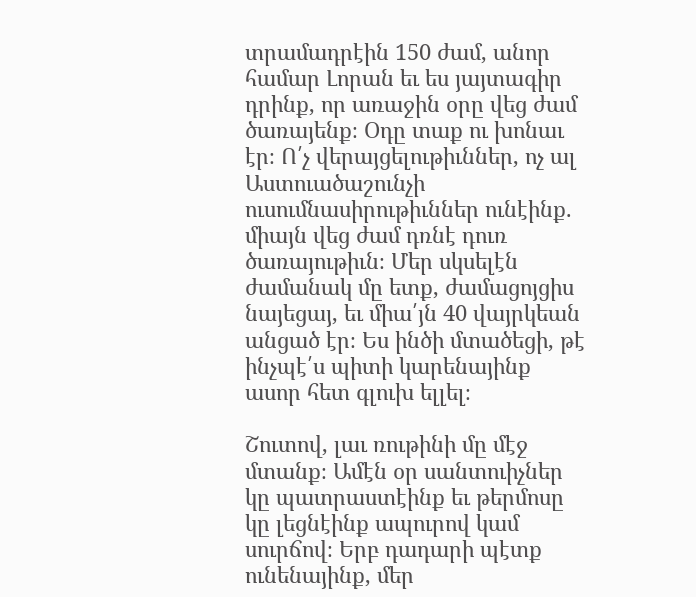տրամադրէին 150 ժամ, անոր համար Լորան եւ ես յայտագիր դրինք, որ առաջին օրը վեց ժամ ծառայենք։ Օդը տաք ու խոնաւ էր։ Ո՛չ վերայցելութիւններ, ոչ ալ Աստուածաշունչի ուսումնասիրութիւններ ունէինք. միայն վեց ժամ դռնէ դուռ ծառայութիւն։ Մեր սկսելէն ժամանակ մը ետք, ժամացոյցիս նայեցայ, եւ միա՛յն 40 վայրկեան անցած էր։ Ես ինծի մտածեցի, թէ ինչպէ՛ս պիտի կարենայինք ասոր հետ գլուխ ելլել։

Շուտով, լաւ ռութինի մը մէջ մտանք։ Ամէն օր սանտուիչներ կը պատրաստէինք եւ թերմոսը կը լեցնէինք ապուրով կամ սուրճով։ Երբ դադարի պէտք ունենայինք, մեր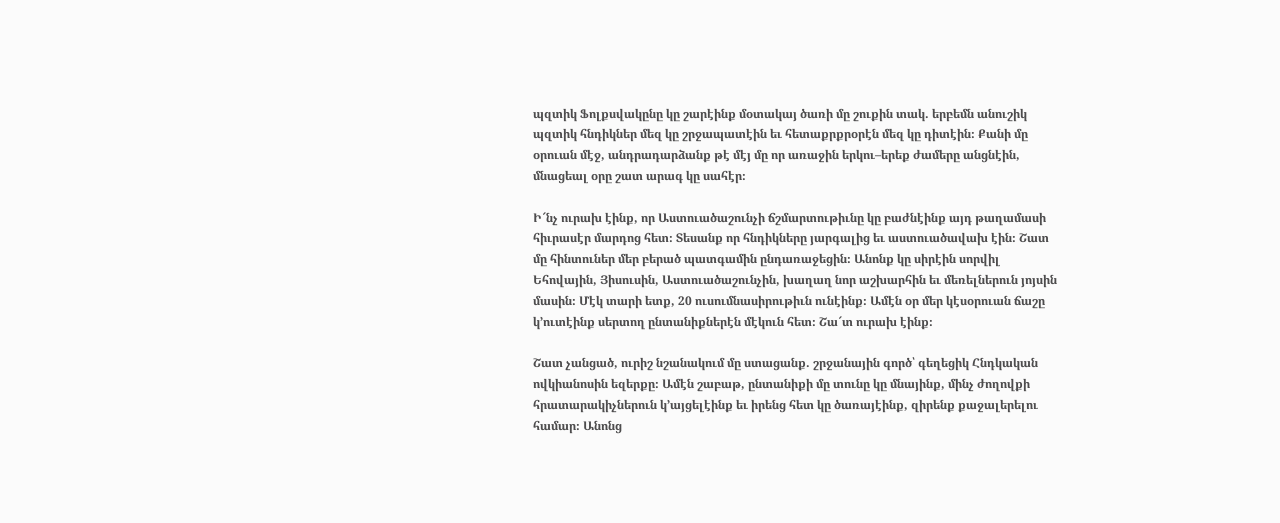պզտիկ Ֆոլքսվակընը կը շարէինք մօտակայ ծառի մը շուքին տակ. երբեմն անուշիկ պզտիկ հնդիկներ մեզ կը շրջապատէին եւ հետաքրքրօրէն մեզ կը դիտէին։ Քանի մը օրուան մէջ, անդրադարձանք թէ մէյ մը որ առաջին երկու–երեք ժամերը անցնէին, մնացեալ օրը շատ արագ կը սահէր։

Ի՜նչ ուրախ էինք, որ Աստուածաշունչի ճշմարտութիւնը կը բաժնէինք այդ թաղամասի հիւրասէր մարդոց հետ։ Տեսանք որ հնդիկները յարգալից եւ աստուածավախ էին։ Շատ մը հինտուներ մեր բերած պատգամին ընդառաջեցին։ Անոնք կը սիրէին սորվիլ Եհովային, Յիսուսին, Աստուածաշունչին, խաղաղ նոր աշխարհին եւ մեռելներուն յոյսին մասին։ Մէկ տարի ետք, 20 ուսումնասիրութիւն ունէինք։ Ամէն օր մեր կէսօրուան ճաշը կ’ուտէինք սերտող ընտանիքներէն մէկուն հետ։ Շա՜տ ուրախ էինք։

Շատ չանցած, ուրիշ նշանակում մը ստացանք. շրջանային գործ՝ գեղեցիկ Հնդկական ովկիանոսին եզերքը։ Ամէն շաբաթ, ընտանիքի մը տունը կը մնայինք, մինչ ժողովքի հրատարակիչներուն կ’այցելէինք եւ իրենց հետ կը ծառայէինք, զիրենք քաջալերելու համար։ Անոնց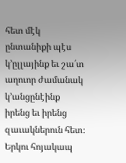հետ մէկ ընտանիքի պէս կ’ըլլայինք եւ շա՛տ աղուոր ժամանակ կ’անցընէինք իրենց եւ իրենց զաւակներուն հետ։ Երկու հոյակապ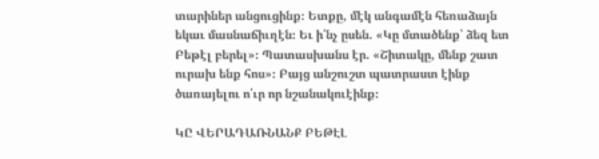տարիներ անցուցինք։ Ետքը, մէկ անգամէն հեռաձայն եկաւ մասնաճիւղէն։ Եւ ի՛նչ ըսեն. «Կը մտածենք՝ ձեզ ետ Բեթէլ բերել»։ Պատասխանս էր. «Շիտակը, մենք շատ ուրախ ենք հոս»։ Բայց անշուշտ պատրաստ էինք ծառայելու ո՛ւր որ նշանակուէինք։

ԿԸ ՎԵՐԱԴԱՌՆԱՆՔ ԲԵԹԷԼ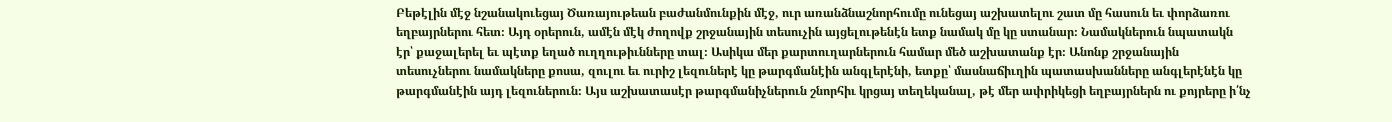Բեթէլին մէջ նշանակուեցայ Ծառայութեան բաժանմունքին մէջ, ուր առանձնաշնորհումը ունեցայ աշխատելու շատ մը հասուն եւ փորձառու եղբայրներու հետ։ Այդ օրերուն, ամէն մէկ ժողովք շրջանային տեսուչին այցելութենէն ետք նամակ մը կը ստանար։ Նամակներուն նպատակն էր՝ քաջալերել եւ պէտք եղած ուղղութիւնները տալ։ Ասիկա մեր քարտուղարներուն համար մեծ աշխատանք էր։ Անոնք շրջանային տեսուչներու նամակները քոսա, զուլու եւ ուրիշ լեզուներէ կը թարգմանէին անգլերէնի, ետքը՝ մասնաճիւղին պատասխանները անգլերէնէն կը թարգմանէին այդ լեզուներուն։ Այս աշխատասէր թարգմանիչներուն շնորհիւ կրցայ տեղեկանալ, թէ մեր ափրիկեցի եղբայրներն ու քոյրերը ի՛նչ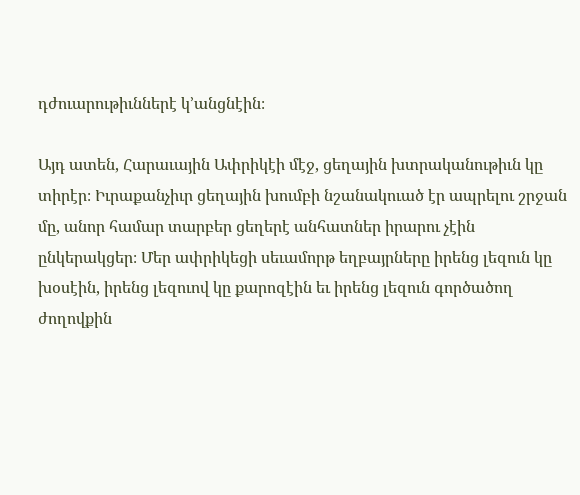դժուարութիւններէ կ’անցնէին։

Այդ ատեն, Հարաւային Ափրիկէի մէջ, ցեղային խտրականութիւն կը տիրէր։ Իւրաքանչիւր ցեղային խումբի նշանակուած էր ապրելու շրջան մը, անոր համար տարբեր ցեղերէ անհատներ իրարու չէին ընկերակցեր։ Մեր ափրիկեցի սեւամորթ եղբայրները իրենց լեզուն կը խօսէին, իրենց լեզուով կը քարոզէին եւ իրենց լեզուն գործածող ժողովքին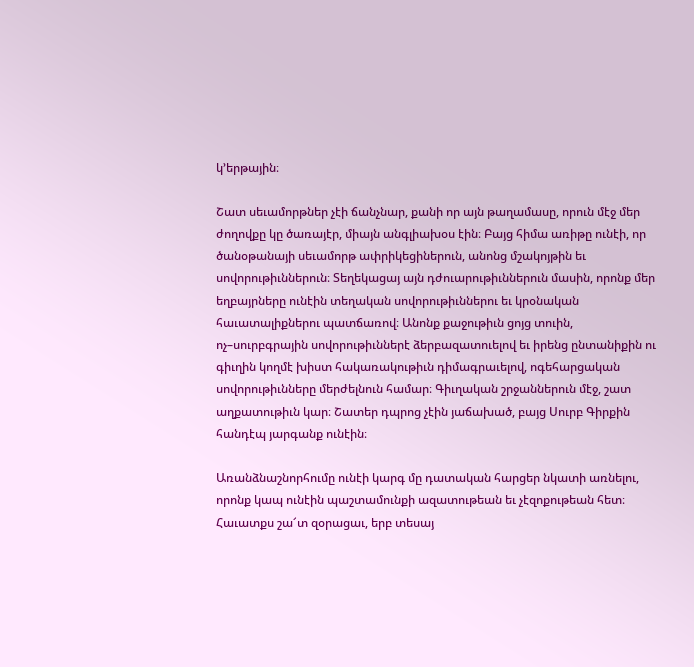կ’երթային։

Շատ սեւամորթներ չէի ճանչնար, քանի որ այն թաղամասը, որուն մէջ մեր ժողովքը կը ծառայէր, միայն անգլիախօս էին։ Բայց հիմա առիթը ունէի, որ ծանօթանայի սեւամորթ ափրիկեցիներուն, անոնց մշակոյթին եւ սովորութիւններուն։ Տեղեկացայ այն դժուարութիւններուն մասին, որոնք մեր եղբայրները ունէին տեղական սովորութիւններու եւ կրօնական հաւատալիքներու պատճառով։ Անոնք քաջութիւն ցոյց տուին, ոչ–սուրբգրային սովորութիւններէ ձերբազատուելով եւ իրենց ընտանիքին ու գիւղին կողմէ խիստ հակառակութիւն դիմագրաւելով, ոգեհարցական սովորութիւնները մերժելնուն համար։ Գիւղական շրջաններուն մէջ, շատ աղքատութիւն կար։ Շատեր դպրոց չէին յաճախած, բայց Սուրբ Գիրքին հանդէպ յարգանք ունէին։

Առանձնաշնորհումը ունէի կարգ մը դատական հարցեր նկատի առնելու, որոնք կապ ունէին պաշտամունքի ազատութեան եւ չէզոքութեան հետ։ Հաւատքս շա՜տ զօրացաւ, երբ տեսայ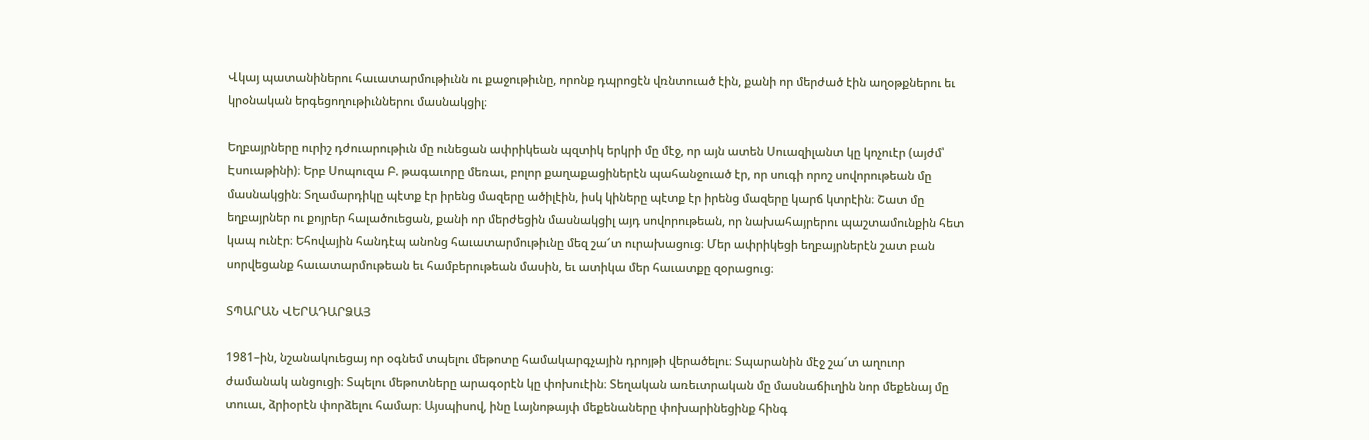Վկայ պատանիներու հաւատարմութիւնն ու քաջութիւնը, որոնք դպրոցէն վռնտուած էին, քանի որ մերժած էին աղօթքներու եւ կրօնական երգեցողութիւններու մասնակցիլ։

Եղբայրները ուրիշ դժուարութիւն մը ունեցան ափրիկեան պզտիկ երկրի մը մէջ, որ այն ատեն Սուազիլանտ կը կոչուէր (այժմ՝ Էսուաթինի)։ Երբ Սոպուզա Բ. թագաւորը մեռաւ, բոլոր քաղաքացիներէն պահանջուած էր, որ սուգի որոշ սովորութեան մը մասնակցին։ Տղամարդիկը պէտք էր իրենց մազերը ածիլէին, իսկ կիները պէտք էր իրենց մազերը կարճ կտրէին։ Շատ մը եղբայրներ ու քոյրեր հալածուեցան, քանի որ մերժեցին մասնակցիլ այդ սովորութեան, որ նախահայրերու պաշտամունքին հետ կապ ունէր։ Եհովային հանդէպ անոնց հաւատարմութիւնը մեզ շա՜տ ուրախացուց։ Մեր ափրիկեցի եղբայրներէն շատ բան սորվեցանք հաւատարմութեան եւ համբերութեան մասին, եւ ատիկա մեր հաւատքը զօրացուց։

ՏՊԱՐԱՆ ՎԵՐԱԴԱՐՁԱՅ

1981–ին, նշանակուեցայ որ օգնեմ տպելու մեթոտը համակարգչային դրոյթի վերածելու։ Տպարանին մէջ շա՜տ աղուոր ժամանակ անցուցի։ Տպելու մեթոտները արագօրէն կը փոխուէին։ Տեղական առեւտրական մը մասնաճիւղին նոր մեքենայ մը տուաւ, ձրիօրէն փորձելու համար։ Այսպիսով, ինը Լայնոթայփ մեքենաները փոխարինեցինք հինգ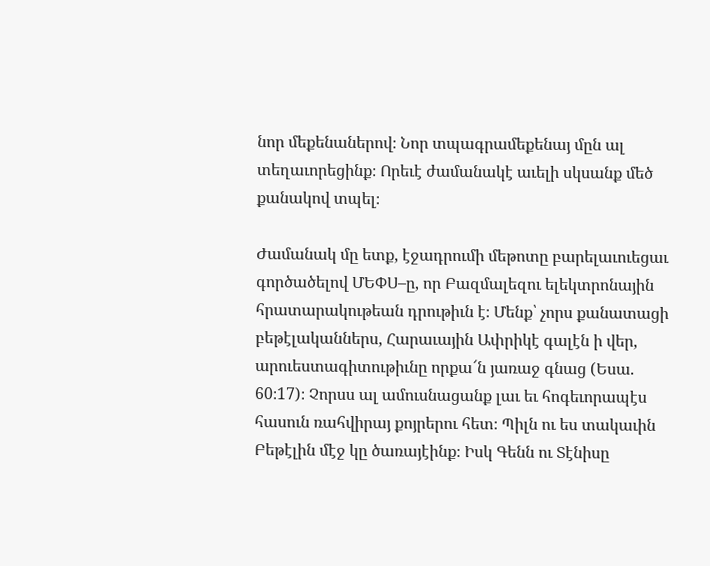նոր մեքենաներով։ Նոր տպագրամեքենայ մըն ալ տեղաւորեցինք։ Որեւէ ժամանակէ աւելի սկսանք մեծ քանակով տպել։

Ժամանակ մը ետք, էջադրումի մեթոտը բարելաւուեցաւ գործածելով ՄԵՓՍ–ը, որ Բազմալեզու ելեկտրոնային հրատարակութեան դրութիւն է։ Մենք՝ չորս քանատացի բեթէլականներս, Հարաւային Ափրիկէ գալէն ի վեր, արուեստագիտութիւնը որքա՜ն յառաջ գնաց (Եսա. 60։17)։ Չորսս ալ ամուսնացանք լաւ եւ հոգեւորապէս հասուն ռահվիրայ քոյրերու հետ։ Պիլն ու ես տակաւին Բեթէլին մէջ կը ծառայէինք։ Իսկ Գենն ու Տէնիսը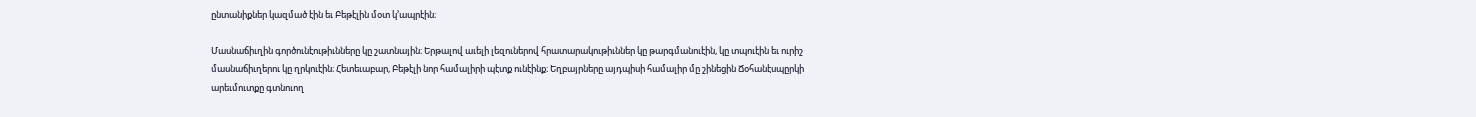ընտանիքներ կազմած էին եւ Բեթէլին մօտ կ’ապրէին։

Մասնաճիւղին գործունէութիւնները կը շատնային։ Երթալով աւելի լեզուներով հրատարակութիւններ կը թարգմանուէին, կը տպուէին եւ ուրիշ մասնաճիւղերու կը ղրկուէին։ Հետեւաբար, Բեթէլի նոր համալիրի պէտք ունէինք։ Եղբայրները այդպիսի համալիր մը շինեցին Ճօհանէսպըրկի արեւմուտքը գտնուող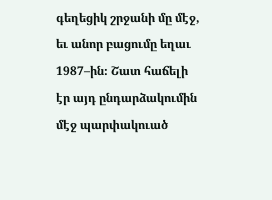գեղեցիկ շրջանի մը մէջ, եւ անոր բացումը եղաւ 1987–ին։ Շատ հաճելի էր այդ ընդարձակումին մէջ պարփակուած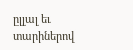ըլլալ եւ տարիներով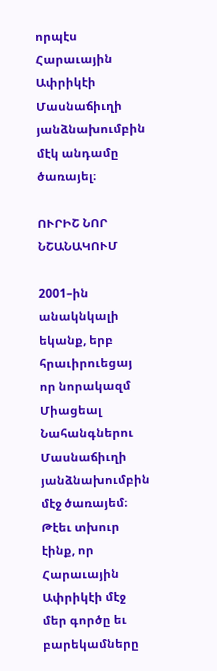որպէս Հարաւային Ափրիկէի Մասնաճիւղի յանձնախումբին մէկ անդամը ծառայել։

ՈՒՐԻՇ ՆՈՐ ՆՇԱՆԱԿՈՒՄ

2001–ին անակնկալի եկանք, երբ հրաւիրուեցայ որ նորակազմ Միացեալ Նահանգներու Մասնաճիւղի յանձնախումբին մէջ ծառայեմ։ Թէեւ տխուր էինք, որ Հարաւային Ափրիկէի մէջ մեր գործը եւ բարեկամները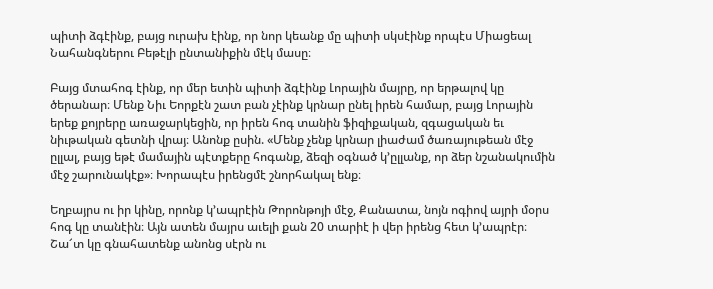պիտի ձգէինք, բայց ուրախ էինք, որ նոր կեանք մը պիտի սկսէինք որպէս Միացեալ Նահանգներու Բեթէլի ընտանիքին մէկ մասը։

Բայց մտահոգ էինք, որ մեր ետին պիտի ձգէինք Լորային մայրը, որ երթալով կը ծերանար։ Մենք Նիւ Եորքէն շատ բան չէինք կրնար ընել իրեն համար, բայց Լորային երեք քոյրերը առաջարկեցին, որ իրեն հոգ տանին ֆիզիքական, զգացական եւ նիւթական գետնի վրայ։ Անոնք ըսին. «Մենք չենք կրնար լիաժամ ծառայութեան մէջ ըլլալ, բայց եթէ մամային պէտքերը հոգանք, ձեզի օգնած կ’ըլլանք, որ ձեր նշանակումին մէջ շարունակէք»։ Խորապէս իրենցմէ շնորհակալ ենք։

Եղբայրս ու իր կինը, որոնք կ’ապրէին Թորոնթոյի մէջ, Քանատա, նոյն ոգիով այրի մօրս հոգ կը տանէին։ Այն ատեն մայրս աւելի քան 20 տարիէ ի վեր իրենց հետ կ’ապրէր։ Շա՜տ կը գնահատենք անոնց սէրն ու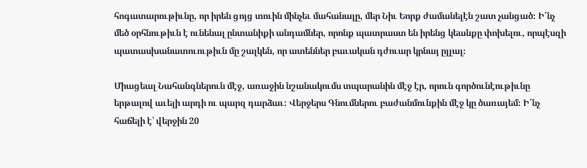հոգատարութիւնը, որ իրեն ցոյց տուին մինչեւ մահանալը, մեր Նիւ Եորք ժամանելէն շատ չանցած։ Ի՜նչ մեծ օրհնութիւն է ունենալ ընտանիքի անդամներ, որոնք պատրաստ են իրենց կեանքը փոխելու, որպէսզի պատասխանատուութիւն մը շալկեն, որ ատեններ բաւական դժուար կրնայ ըլլալ։

Միացեալ Նահանգներուն մէջ, առաջին նշանակումս տպարանին մէջ էր, որուն գործունէութիւնը երթալով աւելի արդի ու պարզ դարձաւ։ Վերջերս Գնումներու բաժանմունքին մէջ կը ծառայեմ։ Ի՜նչ հաճելի է՝ վերջին 20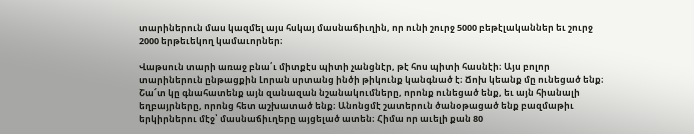տարիներուն մաս կազմել այս հսկայ մասնաճիւղին, որ ունի շուրջ 5000 բեթէլականներ եւ շուրջ 2000 երթեւեկող կամաւորներ։

Վաթսուն տարի առաջ բնա՛ւ միտքէս պիտի չանցնէր, թէ հոս պիտի հասնէի։ Այս բոլոր տարիներուն ընթացքին Լորան սրտանց ինծի թիկունք կանգնած է։ Ճոխ կեանք մը ունեցած ենք։ Շա՜տ կը գնահատենք այն զանազան նշանակումները, որոնք ունեցած ենք, եւ այն հիանալի եղբայրները, որոնց հետ աշխատած ենք։ Անոնցմէ շատերուն ծանօթացած ենք բազմաթիւ երկիրներու մէջ՝ մասնաճիւղերը այցելած ատեն։ Հիմա որ աւելի քան 80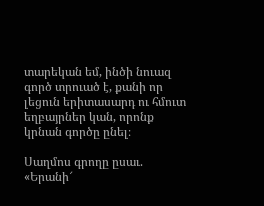տարեկան եմ, ինծի նուազ գործ տրուած է, քանի որ լեցուն երիտասարդ ու հմուտ եղբայրներ կան, որոնք կրնան գործը ընել։

Սաղմոս գրողը ըսաւ. «Երանի՜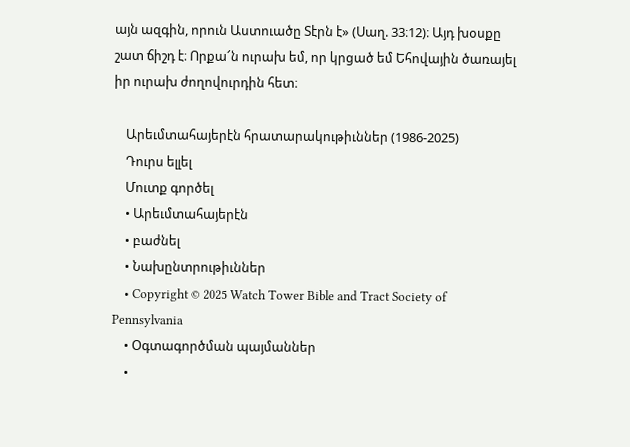այն ազգին, որուն Աստուածը Տէրն է» (Սաղ. 33։12)։ Այդ խօսքը շատ ճիշդ է։ Որքա՜ն ուրախ եմ, որ կրցած եմ Եհովային ծառայել իր ուրախ ժողովուրդին հետ։

    Արեւմտահայերէն հրատարակութիւններ (1986-2025)
    Դուրս ելլել
    Մուտք գործել
    • Արեւմտահայերէն
    • բաժնել
    • Նախընտրութիւններ
    • Copyright © 2025 Watch Tower Bible and Tract Society of Pennsylvania
    • Օգտագործման պայմաններ
    •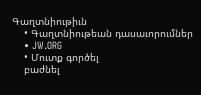Գաղտնիութիւն
    • Գաղտնիութեան դասաւորումներ
    • JW.ORG
    • Մուտք գործել
    բաժնել